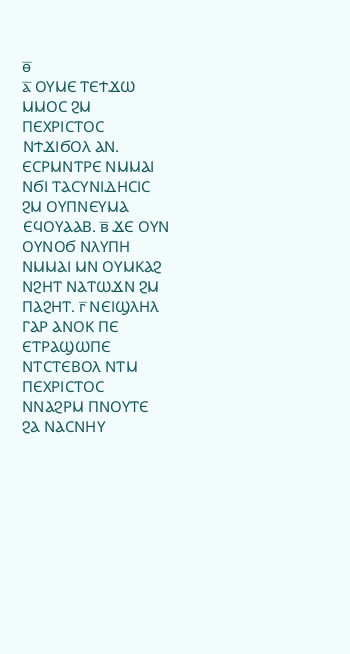ⲑ̅
ⲁ̅ ⲞⲨⲘⲈ ⲦⲈϮϪⲰ ⲘⲘⲞⲤ ϨⲘ ⲠⲈⲬⲢⲒⲤⲦⲞⲤ ⲚϮϪⲒϬⲞⲖ ⲀⲚ. ⲈⲤⲢⲘⲚⲦⲢⲈ ⲚⲘⲘⲀⲒ ⲚϬⲒ ⲦⲀⲤⲨⲚⲒⲆⲎⲤⲒⲤ ϨⲘ ⲞⲨⲠⲚⲈⲨⲘⲀ ⲈϤⲞⲨⲀⲀⲂ. ⲃ̅ ϪⲈ ⲞⲨⲚ ⲞⲨⲚⲞϬ ⲚⲖⲨⲠⲎ ⲚⲘⲘⲀⲒ ⲘⲚ ⲞⲨⲘⲔⲀϨ ⲚϨⲎⲦ ⲚⲀⲦⲰϪⲚ ϨⲘ ⲠⲀϨⲎⲦ. ⲅ̅ ⲚⲈⲒϢⲖⲎⲖ ⲄⲀⲢ ⲀⲚⲞⲔ ⲠⲈ ⲈⲦⲢⲀϢⲰⲠⲈ ⲚⲦⲤⲦⲈⲂⲞⲖ ⲚⲦⲘ ⲠⲈⲬⲢⲒⲤⲦⲞⲤ ⲚⲚⲀϨⲢⲘ ⲠⲚⲞⲨⲦⲈ ϨⲀ ⲚⲀⲤⲚⲎⲨ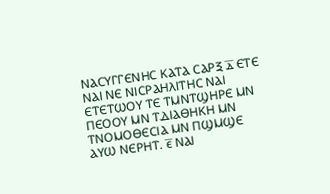ⲚⲀⲤⲨⲄⲄⲈⲚⲎⲤ ⲔⲀⲦⲀ ⲤⲀⲢⲜ ⲇ̅ ⲈⲦⲈ ⲚⲀⲒ ⲚⲈ ⲚⲒⲤⲢⲀⲎⲖⲒⲦⲎⲤ ⲚⲀⲒ ⲈⲦⲈⲦⲰⲞⲨ ⲦⲈ ⲦⲘⲚⲦϢⲎⲢⲈ ⲘⲚ ⲠⲈⲞⲞⲨ ⲘⲚ ⲦⲆⲒⲀⲐⲎⲔⲎ ⲘⲚ ⲦⲚⲞⲘⲞⲐⲈⲤⲒⲀ ⲘⲚ ⲠϢⲘϢⲈ ⲀⲨⲰ ⲚⲈⲢⲎⲦ. ⲉ̅ ⲚⲀⲒ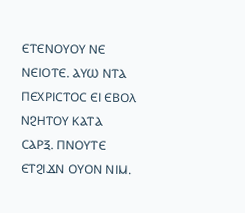ⲈⲦⲈⲚⲞⲨⲞⲨ ⲚⲈ ⲚⲈⲒⲞⲦⲈ. ⲀⲨⲰ ⲚⲦⲀ ⲠⲈⲬⲢⲒⲤⲦⲞⲤ ⲈⲒ ⲈⲂⲞⲖ ⲚϨⲎⲦⲞⲨ ⲔⲀⲦⲀ ⲤⲀⲢⲜ. ⲠⲚⲞⲨⲦⲈ ⲈⲦϨⲒϪⲚ ⲞⲨⲞⲚ ⲚⲒⲘ.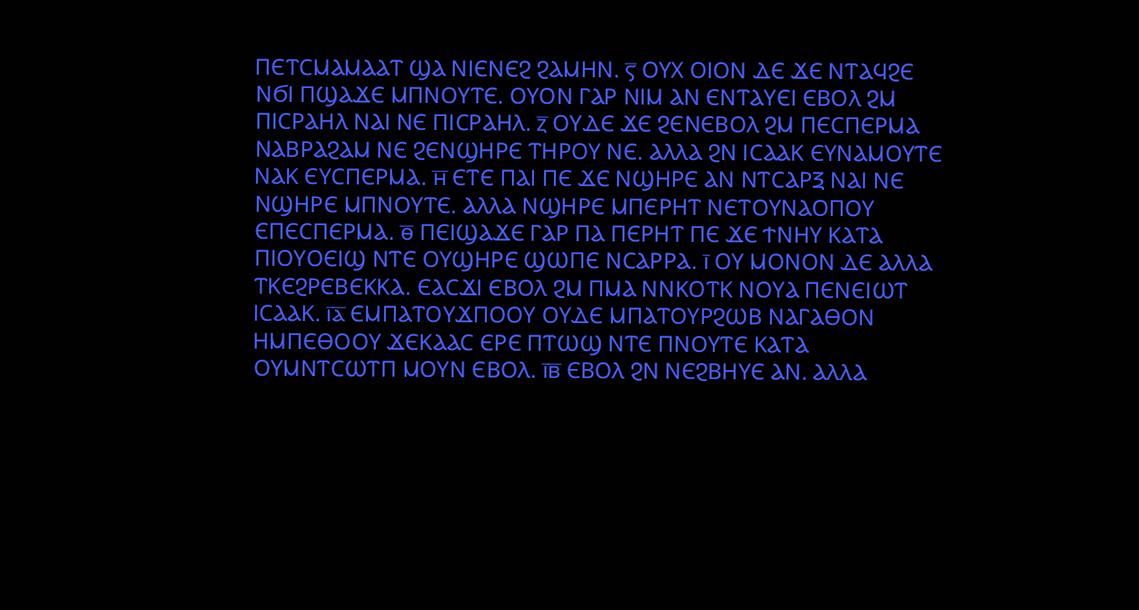ⲠⲈⲦⲤⲘⲀⲘⲀⲀⲦ ϢⲀ ⲚⲒⲈⲚⲈϨ ϨⲀⲘⲎⲚ. ⲋ̅ ⲞⲨⲬ ⲞⲒⲞⲚ ⲆⲈ ϪⲈ ⲚⲦⲀϤϨⲈ ⲚϬⲒ ⲠϢⲀϪⲈ ⲘⲠⲚⲞⲨⲦⲈ. ⲞⲨⲞⲚ ⲄⲀⲢ ⲚⲒⲘ ⲀⲚ ⲈⲚⲦⲀⲨⲈⲒ ⲈⲂⲞⲖ ϨⲘ ⲠⲒⲤⲢⲀⲎⲖ ⲚⲀⲒ ⲚⲈ ⲠⲒⲤⲢⲀⲎⲖ. ⲍ̅ ⲞⲨⲆⲈ ϪⲈ ϨⲈⲚⲈⲂⲞⲖ ϨⲘ ⲠⲈⲤⲠⲈⲢⲘⲀ ⲚⲀⲂⲢⲀϨⲀⲘ ⲚⲈ ϨⲈⲚϢⲎⲢⲈ ⲦⲎⲢⲞⲨ ⲚⲈ. ⲀⲖⲖⲀ ϨⲚ ⲒⲤⲀⲀⲔ ⲈⲨⲚⲀⲘⲞⲨⲦⲈ ⲚⲀⲔ ⲈⲨⲤⲠⲈⲢⲘⲀ. ⲏ̅ ⲈⲦⲈ ⲠⲀⲒ ⲠⲈ ϪⲈ ⲚϢⲎⲢⲈ ⲀⲚ ⲚⲦⲤⲀⲢⲜ ⲚⲀⲒ ⲚⲈ ⲚϢⲎⲢⲈ ⲘⲠⲚⲞⲨⲦⲈ. ⲀⲖⲖⲀ ⲚϢⲎⲢⲈ ⲘⲠⲈⲢⲎⲦ ⲚⲈⲦⲞⲨⲚⲀⲞⲠⲞⲨ ⲈⲠⲈⲤⲠⲈⲢⲘⲀ. ⲑ̅ ⲠⲈⲒϢⲀϪⲈ ⲄⲀⲢ ⲠⲀ ⲠⲈⲢⲎⲦ ⲠⲈ ϪⲈ ϮⲚⲎⲨ ⲔⲀⲦⲀ ⲠⲒⲞⲨⲞⲈⲒϢ ⲚⲦⲈ ⲞⲨϢⲎⲢⲈ ϢⲰⲠⲈ ⲚⲤⲀⲢⲢⲀ. ⲓ̅ ⲞⲨ ⲘⲞⲚⲞⲚ ⲆⲈ ⲀⲖⲖⲀ ⲦⲔⲈϨⲢⲈⲂⲈⲔⲔⲀ. ⲈⲀⲤϪⲒ ⲈⲂⲞⲖ ϨⲘ ⲠⲘⲀ ⲚⲚⲔⲞⲦⲔ ⲚⲞⲨⲀ ⲠⲈⲚⲈⲒⲰⲦ ⲒⲤⲀⲀⲔ. ⲓ̅ⲁ̅ ⲈⲘⲠⲀⲦⲞⲨϪⲠⲞⲞⲨ ⲞⲨⲆⲈ ⲘⲠⲀⲦⲞⲨⲢϨⲰⲂ ⲚⲀⲄⲀⲐⲞⲚ ⲎⲘⲠⲈⲐⲞⲞⲨ ϪⲈⲔⲀⲀⲤ ⲈⲢⲈ ⲠⲦⲰϢ ⲚⲦⲈ ⲠⲚⲞⲨⲦⲈ ⲔⲀⲦⲀ ⲞⲨⲘⲚⲦⲤⲰⲦⲠ ⲘⲞⲨⲚ ⲈⲂⲞⲖ. ⲓ̅ⲃ̅ ⲈⲂⲞⲖ ϨⲚ ⲚⲈϨⲂⲎⲨⲈ ⲀⲚ. ⲀⲖⲖⲀ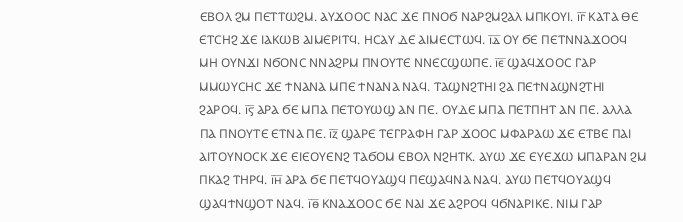ⲈⲂⲞⲖ ϨⲘ ⲠⲈⲦⲦⲰϨⲘ. ⲀⲨϪⲞⲞⲤ ⲚⲀⲤ ϪⲈ ⲠⲚⲞϬ ⲚⲀⲢϨⲘϨⲀⲖ ⲘⲠⲔⲞⲨⲒ. ⲓ̅ⲅ̅ ⲔⲀⲦⲀ ⲐⲈ ⲈⲦⲤⲎϨ ϪⲈ ⲒⲀⲔⲰⲂ ⲀⲒⲘⲈⲢⲒⲦϤ. ⲎⲤⲀⲨ ⲆⲈ ⲀⲒⲘⲈⲤⲦⲰϤ. ⲓ̅ⲇ̅ ⲞⲨ ϬⲈ ⲠⲈⲦⲚⲚⲀϪⲞⲞϤ ⲘⲎ ⲞⲨⲚϪⲒ ⲚϬⲞⲚⲤ ⲚⲚⲀϨⲢⲘ ⲠⲚⲞⲨⲦⲈ ⲚⲚⲈⲤϢⲰⲠⲈ. ⲓ̅ⲉ̅ ϢⲀϤϪⲞⲞⲤ ⲄⲀⲢ ⲘⲘⲰⲨⲤⲎⲤ ϪⲈ ϮⲚⲀⲚⲀ ⲘⲠⲈ ϮⲚⲀⲚⲀ ⲚⲀϤ. ⲦⲀϢⲚϨⲦⲎⲒ ϨⲀ ⲠⲈϮⲚⲀϢⲚϨⲦⲎⲒ ϨⲀⲢⲞϤ. ⲓ̅ⲋ̅ ⲀⲢⲀ ϬⲈ ⲘⲠⲀ ⲠⲈⲦⲞⲨⲰϢ ⲀⲚ ⲠⲈ. ⲞⲨⲆⲈ ⲘⲠⲀ ⲠⲈⲦⲠⲎⲦ ⲀⲚ ⲠⲈ. ⲀⲖⲖⲀ ⲠⲀ ⲠⲚⲞⲨⲦⲈ ⲈⲦⲚⲀ ⲠⲈ. ⲓ̅ⲍ̅ ϢⲀⲢⲈ ⲦⲈⲄⲢⲀⲪⲎ ⲄⲀⲢ ϪⲞⲞⲤ ⲘⲪⲀⲢⲀⲰ ϪⲈ ⲈⲦⲂⲈ ⲠⲀⲒ ⲀⲒⲦⲞⲨⲚⲞⲤⲔ ϪⲈ ⲈⲒⲈⲞⲨⲈⲚϨ ⲦⲀϬⲞⲘ ⲈⲂⲞⲖ ⲚϨⲎⲦⲔ. ⲀⲨⲰ ϪⲈ ⲈⲨⲈϪⲰ ⲘⲠⲀⲢⲀⲚ ϨⲘ ⲠⲔⲀϨ ⲦⲎⲢϤ. ⲓ̅ⲏ̅ ⲀⲢⲀ ϬⲈ ⲠⲈⲦϤⲞⲨⲀϢϤ ⲠⲈϢⲀϤⲚⲀ ⲚⲀϤ. ⲀⲨⲰ ⲠⲈⲦϤⲞⲨⲀϢϤ ϢⲀϤϮⲚϢⲞⲦ ⲚⲀϤ. ⲓ̅ⲑ̅ ⲔⲚⲀϪⲞⲞⲤ ϬⲈ ⲚⲀⲒ ϪⲈ ⲀϨⲢⲞϤ ϤϬⲚⲀⲢⲒⲔⲈ. ⲚⲒⲘ ⲄⲀⲢ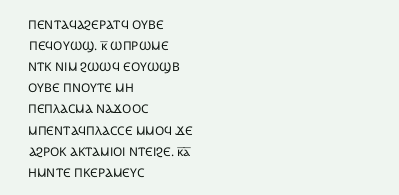ⲠⲈⲚⲦⲀϤⲀϨⲈⲢⲀⲦϤ ⲞⲨⲂⲈ ⲠⲈϤⲞⲨⲰϢ. ⲕ̅ ⲰⲠⲢⲰⲘⲈ ⲚⲦⲔ ⲚⲒⲘ ϨⲰⲰϤ ⲈⲞⲨⲰϢⲂ ⲞⲨⲂⲈ ⲠⲚⲞⲨⲦⲈ ⲘⲎ ⲠⲈⲠⲖⲀⲤⲘⲀ ⲚⲀϪⲞⲞⲤ ⲘⲠⲈⲚⲦⲀϤⲠⲖⲀⲤⲤⲈ ⲘⲘⲞϤ ϪⲈ ⲀϨⲢⲞⲔ ⲀⲔⲦⲀⲘⲒⲞⲒ ⲚⲦⲈⲒϨⲈ. ⲕ̅ⲁ̅ ⲎⲘⲚⲦⲈ ⲠⲔⲈⲢⲀⲘⲈⲨⲤ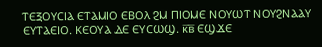ⲦⲈⲜⲞⲨⲤⲒⲀ ⲈⲦⲀⲘⲒⲞ ⲈⲂⲞⲖ ϨⲘ ⲠⲒⲞⲘⲈ ⲚⲞⲨⲰⲦ ⲚⲞⲨϨⲚⲀⲀⲨ ⲈⲨⲦⲀⲈⲒⲞ. ⲔⲈⲞⲨⲀ ⲆⲈ ⲈⲨⲤⲰϢ. ⲕ̅ⲃ̅ ⲈϢϪⲈ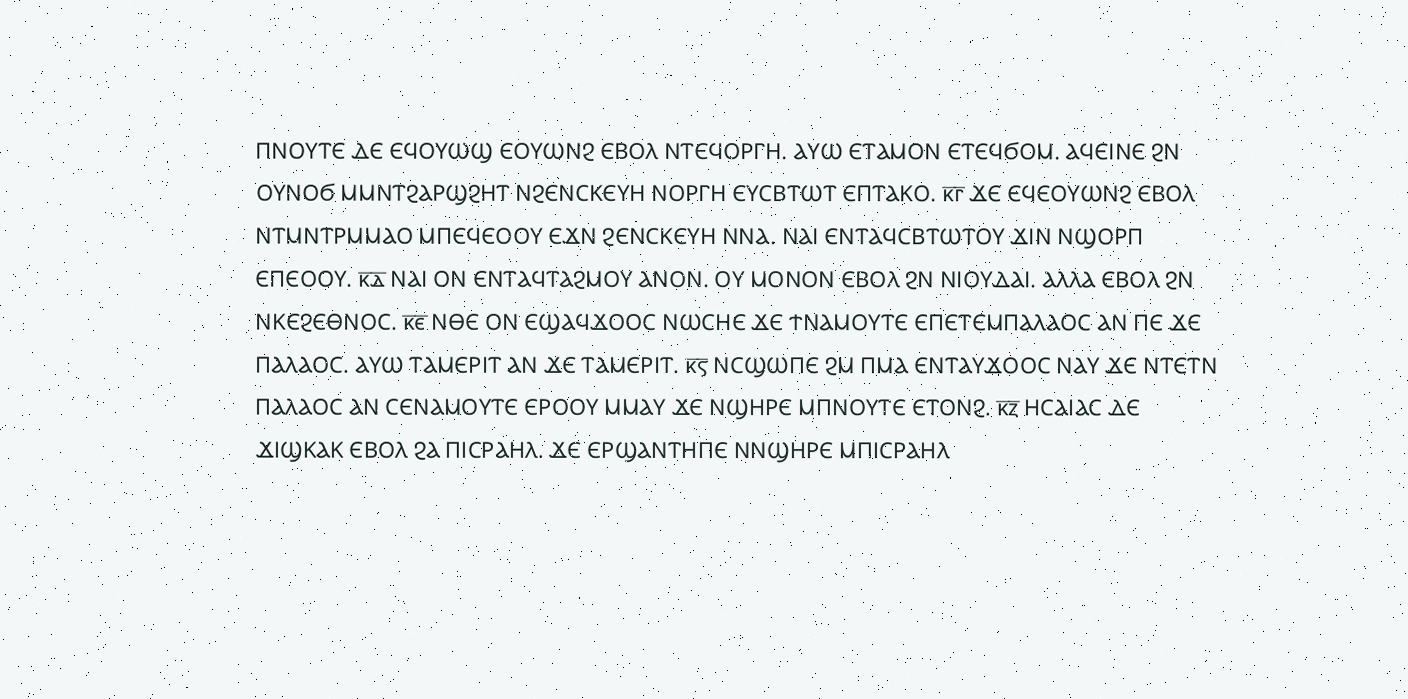ⲠⲚⲞⲨⲦⲈ ⲆⲈ ⲈϤⲞⲨⲰϢ ⲈⲞⲨⲰⲚϨ ⲈⲂⲞⲖ ⲚⲦⲈϤⲞⲢⲄⲎ. ⲀⲨⲰ ⲈⲦⲀⲘⲞⲚ ⲈⲦⲈϤϬⲞⲘ. ⲀϤⲈⲒⲚⲈ ϨⲚ ⲞⲨⲚⲞϬ ⲘⲘⲚⲦϨⲀⲢϢϨⲎⲦ ⲚϨⲈⲚⲤⲔⲈⲨⲎ ⲚⲞⲢⲄⲎ ⲈⲨⲤⲂⲦⲰⲦ ⲈⲠⲦⲀⲔⲞ. ⲕ̅ⲅ̅ ϪⲈ ⲈϤⲈⲞⲨⲰⲚϨ ⲈⲂⲞⲖ ⲚⲦⲘⲚⲦⲢⲘⲘⲀⲞ ⲘⲠⲈϤⲈⲞⲞⲨ ⲈϪⲚ ϨⲈⲚⲤⲔⲈⲨⲎ ⲚⲚⲀ. ⲚⲀⲒ ⲈⲚⲦⲀϤⲤⲂⲦⲰⲦⲞⲨ ϪⲒⲚ ⲚϢⲞⲢⲠ ⲈⲠⲈⲞⲞⲨ. ⲕ̅ⲇ̅ ⲚⲀⲒ ⲞⲚ ⲈⲚⲦⲀϤⲦⲀϨⲘⲞⲨ ⲀⲚⲞⲚ. ⲞⲨ ⲘⲞⲚⲞⲚ ⲈⲂⲞⲖ ϨⲚ ⲚⲒⲞⲨⲆⲀⲒ. ⲀⲖⲖⲀ ⲈⲂⲞⲖ ϨⲚ ⲚⲔⲈϨⲈⲐⲚⲞⲤ. ⲕ̅ⲉ̅ ⲚⲐⲈ ⲞⲚ ⲈϢⲀϤϪⲞⲞⲤ ⲚⲰⲤⲎⲈ ϪⲈ ϮⲚⲀⲘⲞⲨⲦⲈ ⲈⲠⲈⲦⲈⲘⲠⲀⲖⲀⲞⲤ ⲀⲚ ⲠⲈ ϪⲈ ⲠⲀⲖⲀⲞⲤ. ⲀⲨⲰ ⲦⲀⲘⲈⲢⲒⲦ ⲀⲚ ϪⲈ ⲦⲀⲘⲈⲢⲒⲦ. ⲕ̅ⲋ̅ ⲚⲤϢⲰⲠⲈ ϨⲘ ⲠⲘⲀ ⲈⲚⲦⲀⲨϪⲞⲞⲤ ⲚⲀⲨ ϪⲈ ⲚⲦⲈⲦⲚ ⲠⲀⲖⲀⲞⲤ ⲀⲚ ⲤⲈⲚⲀⲘⲞⲨⲦⲈ ⲈⲢⲞⲞⲨ ⲘⲘⲀⲨ ϪⲈ ⲚϢⲎⲢⲈ ⲘⲠⲚⲞⲨⲦⲈ ⲈⲦⲞⲚϨ. ⲕ̅ⲍ̅ ⲎⲤⲀⲒⲀⲤ ⲆⲈ ϪⲒϢⲔⲀⲔ ⲈⲂⲞⲖ ϨⲀ ⲠⲒⲤⲢⲀⲎⲖ. ϪⲈ ⲈⲢϢⲀⲚⲦⲎⲠⲈ ⲚⲚϢⲎⲢⲈ ⲘⲠⲒⲤⲢⲀⲎⲖ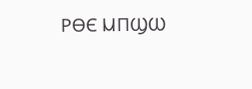ⲢⲐⲈ ⲘⲠϢⲰ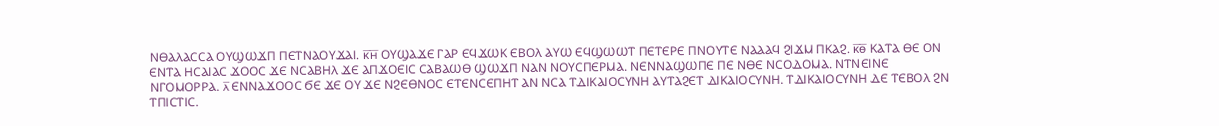ⲚⲐⲀⲖⲀⲤⲤⲀ ⲞⲨϢⲰϪⲠ ⲠⲈⲦⲚⲀⲞⲨϪⲀⲒ. ⲕ̅ⲏ̅ ⲞⲨϢⲀϪⲈ ⲄⲀⲢ ⲈϤϪⲰⲔ ⲈⲂⲞⲖ ⲀⲨⲰ ⲈϤϢⲰⲰⲦ ⲠⲈⲦⲈⲢⲈ ⲠⲚⲞⲨⲦⲈ ⲚⲀⲀⲀϤ ϨⲒϪⲘ ⲠⲔⲀϨ. ⲕ̅ⲑ̅ ⲔⲀⲦⲀ ⲐⲈ ⲞⲚ ⲈⲚⲦⲀ ⲎⲤⲀⲒⲀⲤ ϪⲞⲞⲤ ϪⲈ ⲚⲤⲀⲂⲎⲖ ϪⲈ ⲀⲠϪⲞⲈⲒⲤ ⲤⲀⲂⲀⲰⲐ ϢⲰϪⲠ ⲚⲀⲚ ⲚⲞⲨⲤⲠⲈⲢⲘⲀ. ⲚⲈⲚⲚⲀϢⲰⲠⲈ ⲠⲈ ⲚⲐⲈ ⲚⲤⲞⲆⲞⲘⲀ. ⲚⲦⲚⲈⲒⲚⲈ ⲚⲄⲞⲘⲞⲢⲢⲀ. ⲗ̅ ⲈⲚⲚⲀϪⲞⲞⲤ ϬⲈ ϪⲈ ⲞⲨ ϪⲈ ⲚϨⲈⲐⲚⲞⲤ ⲈⲦⲈⲚⲤⲈⲠⲎⲦ ⲀⲚ ⲚⲤⲀ ⲦⲆⲒⲔⲀⲒⲞⲤⲨⲚⲎ ⲀⲨⲦⲀϨⲈⲦ ⲆⲒⲔⲀⲒⲞⲤⲨⲚⲎ. ⲦⲆⲒⲔⲀⲒⲞⲤⲨⲚⲎ ⲆⲈ ⲦⲈⲂⲞⲖ ϨⲚ ⲦⲠⲒⲤⲦⲒⲤ.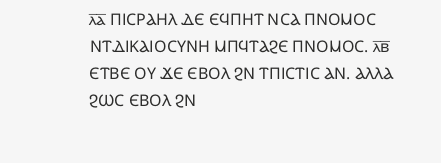ⲗ̅ⲁ̅ ⲠⲒⲤⲢⲀⲎⲖ ⲆⲈ ⲈϤⲠⲎⲦ ⲚⲤⲀ ⲠⲚⲞⲘⲞⲤ ⲚⲦⲆⲒⲔⲀⲒⲞⲤⲨⲚⲎ ⲘⲠϤⲦⲀϨⲈ ⲠⲚⲞⲘⲞⲤ. ⲗ̅ⲃ̅ ⲈⲦⲂⲈ ⲞⲨ ϪⲈ ⲈⲂⲞⲖ ϨⲚ ⲦⲠⲒⲤⲦⲒⲤ ⲀⲚ. ⲀⲖⲖⲀ ϨⲰⲤ ⲈⲂⲞⲖ ϨⲚ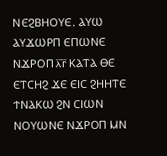ⲚⲈϨⲂⲎⲞⲨⲈ. ⲀⲨⲰ ⲀⲨϪⲰⲢⲠ ⲈⲠⲰⲚⲈ ⲚϪⲢⲞⲠ ⲗ̅ⲅ̅ ⲔⲀⲦⲀ ⲐⲈ ⲈⲦⲤⲎϨ ϪⲈ ⲈⲒⲤ ϨⲎⲎⲦⲈ ϮⲚⲀⲔⲰ ϨⲚ ⲤⲒⲰⲚ ⲚⲞⲨⲰⲚⲈ ⲚϪⲢⲞⲠ ⲘⲚ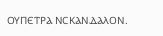ⲞⲨⲠⲈⲦⲢⲀ ⲚⲤⲔⲀⲚⲆⲀⲖⲞⲚ.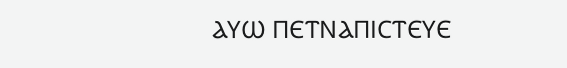ⲀⲨⲰ ⲠⲈⲦⲚⲀⲠⲒⲤⲦⲈⲨⲈ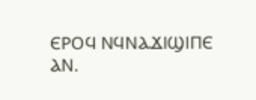ⲈⲢⲞϤ ⲚϤⲚⲀϪⲒϢⲒⲠⲈ ⲀⲚ.